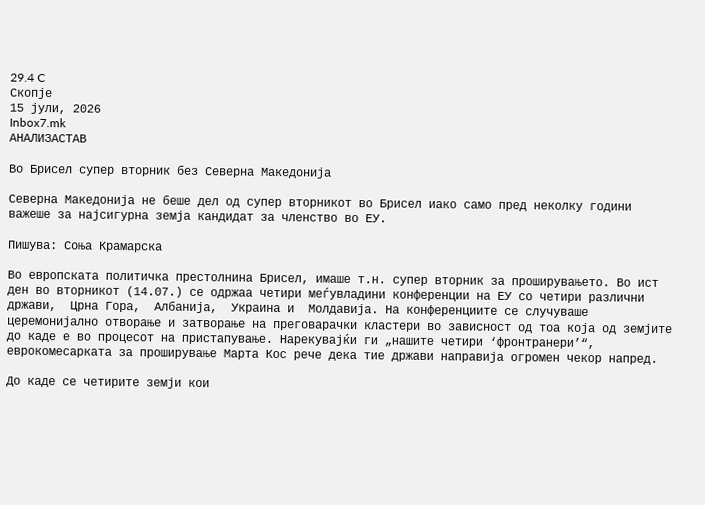29.4 C
Скопје
15 јули, 2026
Inbox7.mk
АНАЛИЗАСТАВ

Во Брисел супер вторник без Северна Македонија

Северна Македонија не беше дел од супер вторникот во Брисел иако само пред неколку години важеше за најсигурна земја кандидат за членство во ЕУ.

Пишува: Соња Крамарска

Во европската политичка престолнина Брисел, имаше т.н. супер вторник за проширувањето. Во ист ден во вторникот (14.07.) се одржаа четири меѓувладини конференции на ЕУ со четири различни држави,  Црна Гора,  Албанија,  Украина и  Молдавија. На конференциите се случуваше церемонијално отворање и затворање на преговарачки кластери во зависност од тоа која од земјите до каде е во процесот на пристапување. Нарекувајќи ги „нашите четири ‘фронтранери’“, еврокомесарката за проширување Марта Кос рече дека тие држави направија огромен чекор напред.

До каде се четирите земји кои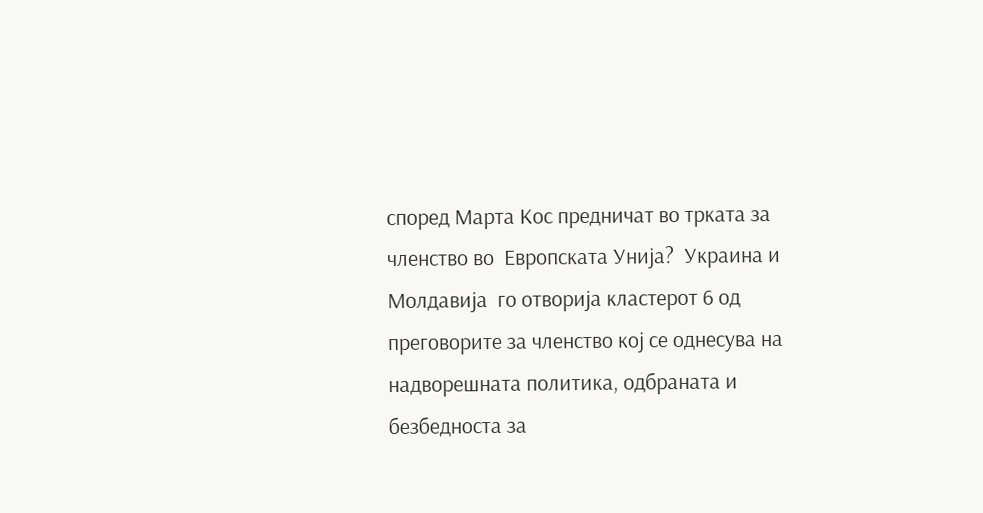според Марта Кос предничат во трката за членство во  Европската Унија?  Украина и Молдавија  го отворија кластерот 6 од преговорите за членство кој се однесува на надворешната политика, одбраната и безбедноста за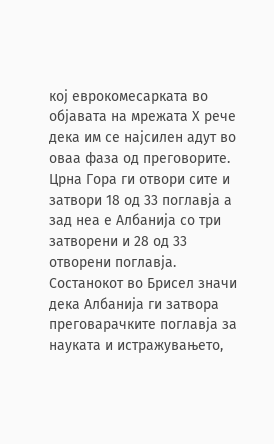кој еврокомесарката во објавата на мрежата Х рече дека им се најсилен адут во оваа фаза од преговорите. Црна Гора ги отвори сите и затвори 18 од 33 поглавја а зад неа е Албанија со три затворени и 28 од 33 отворени поглавја. Состанокот во Брисел значи дека Албанија ги затвора преговарачките поглавја за науката и истражувањето,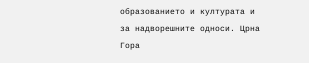образованието и културата и за надворешните односи. Црна Гора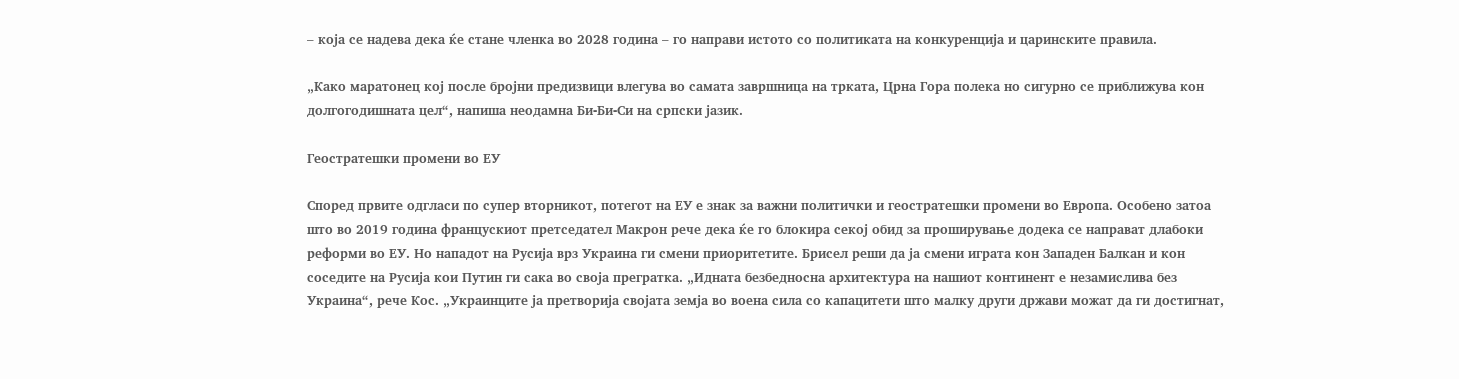– која се надева дека ќе стане членка во 2028 година – го направи истото со политиката на конкуренција и царинските правила.

„Како маратонец кој после бројни предизвици влегува во самата завршница на трката, Црна Гора полека но сигурно се приближува кон долгогодишната цел“, напиша неодамна Би-Би-Си на српски јазик.

Геостратешки промени во ЕУ

Според првите одгласи по супер вторникот, потегот на ЕУ е знак за важни политички и геостратешки промени во Европа. Особено затоа што во 2019 година францускиот претседател Макрон рече дека ќе го блокира секој обид за проширување додека се направат длабоки реформи во ЕУ. Но нападот на Русија врз Украина ги смени приоритетите. Брисел реши да ја смени играта кон Западен Балкан и кон соседите на Русија кои Путин ги сака во своја прегратка. „Идната безбедносна архитектура на нашиот континент е незамислива без Украина“, рече Кос. „Украинците ја претворија својата земја во воена сила со капацитети што малку други држави можат да ги достигнат,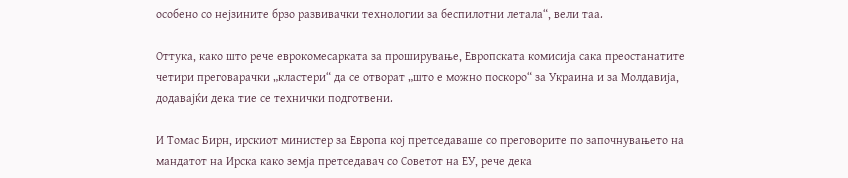особено со нејзините брзо развивачки технологии за беспилотни летала“, вели таа.

Оттука, како што рече еврокомесарката за проширување, Европската комисија сака преостанатите четири преговарачки „кластери“ да се отворат „што е можно поскоро“ за Украина и за Молдавија, додавајќи дека тие се технички подготвени.

И Томас Бирн, ирскиот министер за Европа кој претседаваше со преговорите по започнувањето на мандатот на Ирска како земја претседавач со Советот на ЕУ, рече дека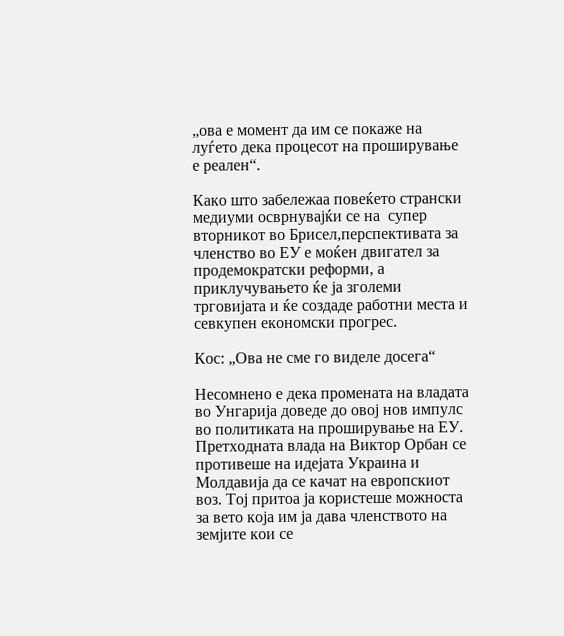„ова е момент да им се покаже на луѓето дека процесот на проширување е реален“.

Како што забележаа повеќето странски медиуми осврнувајќи се на  супер вторникот во Брисел,перспективата за членство во ЕУ е моќен двигател за продемократски реформи, а приклучувањето ќе ја зголеми трговијата и ќе создаде работни места и севкупен економски прогрес.

Кос: „Ова не сме го виделе досега“

Несомнено е дека промената на владата во Унгарија доведе до овој нов импулс во политиката на проширување на ЕУ. Претходната влада на Виктор Орбан се противеше на идејата Украина и Молдавија да се качат на европскиот воз. Тој притоа ја користеше можноста за вето која им ја дава членството на земјите кои се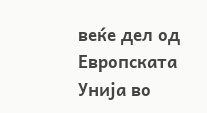веќе дел од Европската Унија во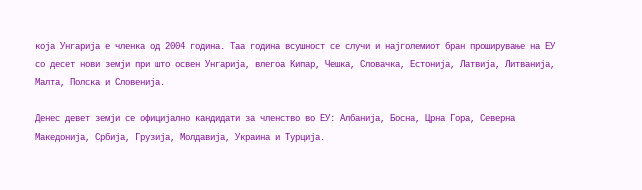која Унгарија е членка од 2004 година. Таа година всушност се случи и најголемиот бран проширување на ЕУ со десет нови земји при што освен Унгарија, влегоа Кипар, Чешка, Словачка, Естонија, Латвија, Литванија, Малта, Полска и Словенија.

Денес девет земји се официјално кандидати за членство во ЕУ: Албанија, Босна, Црна Гора, Северна Македонија, Србија, Грузија, Молдавија, Украина и Турција.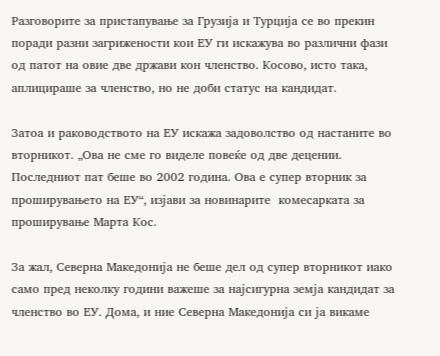Разговорите за пристапување за Грузија и Турција се во прекин поради разни загрижености кои ЕУ ги искажува во различни фази од патот на овие две држави кон членство. Косово, исто така, аплицираше за членство, но не доби статус на кандидат.

Затоа и раководството на ЕУ искажа задоволство од настаните во вторникот. „Ова не сме го виделе повеќе од две децении. Последниот пат беше во 2002 година. Ова е супер вторник за проширувањето на ЕУ“, изјави за новинарите  комесарката за проширување Марта Кос.

За жал, Северна Македонија не беше дел од супер вторникот иако само пред неколку години важеше за најсигурна земја кандидат за членство во ЕУ. Дома, и ние Северна Македонија си ја викаме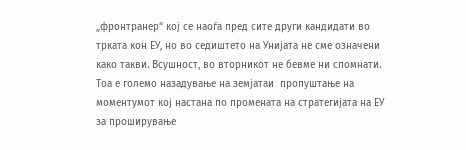„фронтранер“ кој се наоѓа пред сите други кандидати во трката кон ЕУ, но во седиштето на Унијата не сме означени како такви. Всушност, во вторникот не бевме ни спомнати.  Тоа е големо назадување на земјатаи  пропуштање на моментумот кој настана по промената на стратегијата на ЕУ за проширување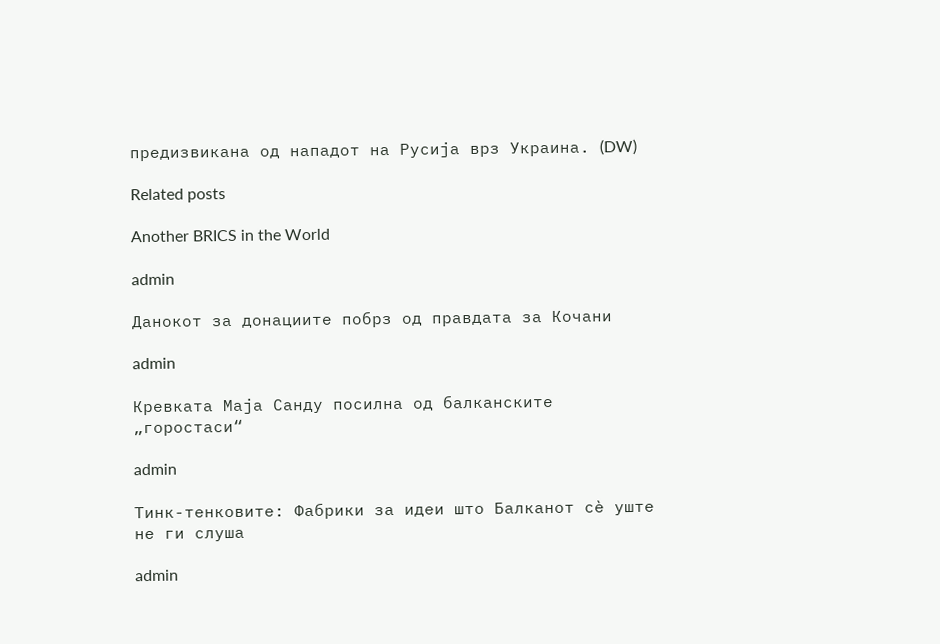предизвикана од нападот на Русија врз Украина. (DW)

Related posts

Another BRICS in the World

admin

Данокот за донациите побрз од правдата за Кочани

admin

Кревката Маја Санду посилна од балканските „горостаси“

admin

Тинк-тенковите: Фабрики за идеи што Балканот сѐ уште не ги слуша

admin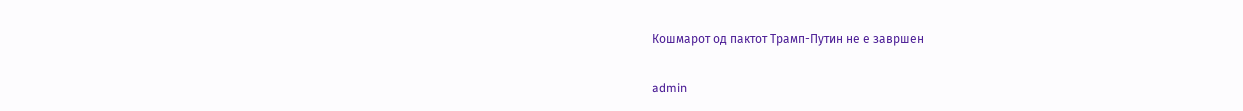Кошмарот од пактот Трамп-Путин не е завршен

admin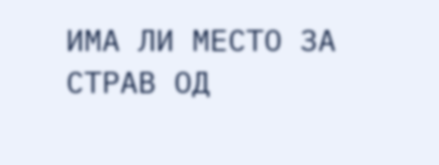ИМА ЛИ МЕСТО ЗА СТРАВ ОД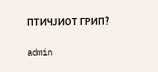ПТИЧЈИОТ ГРИП?

admin